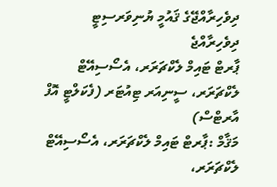ދިވެހިރާއްޖޭގެ ޤައުމީ ޔުނިވަރސިޓީ
ދިވެހިރާއްޖެ
ޕާރޓް ޓައިމް ލެކްޗަރަރ، އެސޯސިއޭޓް ލެކްޗަރަރ، ސީނިއަރ ޓިއުޓަރ (ފެކަލްޓީ އޮފް އާރޓްސް)
މަޤާމް :ޕާރޓް ޓައިމް ލެކްޗަރަރ، އެސޯސިއޭޓް ލެކްޗަރަރ،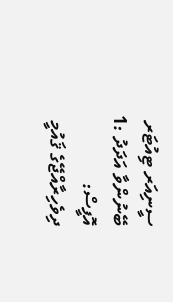ސީނިއަރ ޓިއުޓަރ
ބޭނުންވާ އަދަދު :1
އޮފީސް:
ދިވެހިރާއްޖޭގެ ޤައުމީ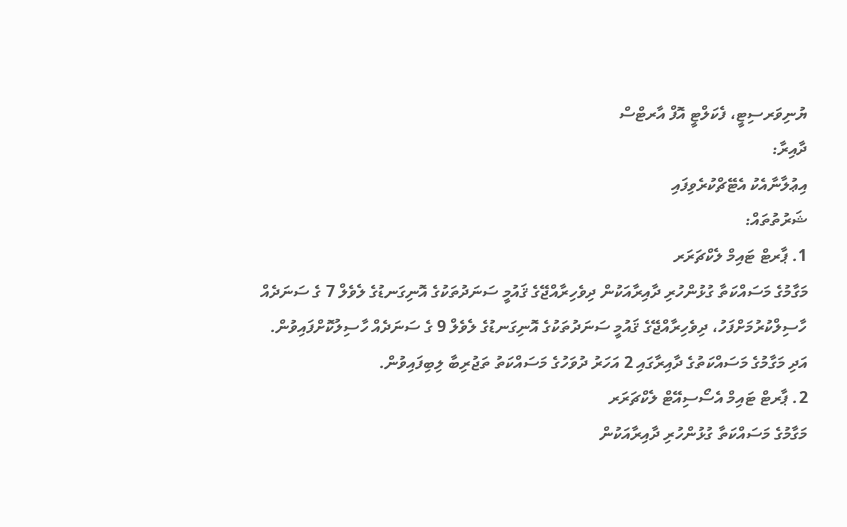ޔުނިވަރސިޓީ، ފެކަލްޓީ އޮފް އާރޓްސް
ދާއިރާ:
އިޢުލާނާއެކު އެޓޭޗްކުރެވިފައި
ޝަރުތުތައް:
1. ޕާރޓް ޓައިމް ލެކްޗަރަރ
މަގާމުގެ މަސައްކަތާ ގުޅުންހުރި ދާއިރާއަކުން ދިވެހިރާއްޖޭގެ ޤައުމީ ސަނަދުތަކުގެ އޮނިގަނޑުގެ ލެވެލް 7 ގެ ސަނަދެއް ހާސިލްކުރުމަށްފަހު، ދިވެހިރާއްޖޭގެ ޤައުމީ ސަނަދުތަކުގެ އޮނިގަނޑުގެ ލެވެލް 9 ގެ ސަނަދެއް ހާސިލުކޮށްފައިވުން. އަދި މަގާމުގެ މަސައްކަތުގެ ދާއިރާގައި 2 އަހަރު ދުވަހުގެ މަސައްކަތު ތަޖުރިބާ ލިބިފައިވުން.
2. ޕާރޓް ޓައިމް އެސޯސިއޭޓް ލެކްޗަރަރ
މަގާމުގެ މަސައްކަތާ ގުޅުންހުރި ދާއިރާއަކުން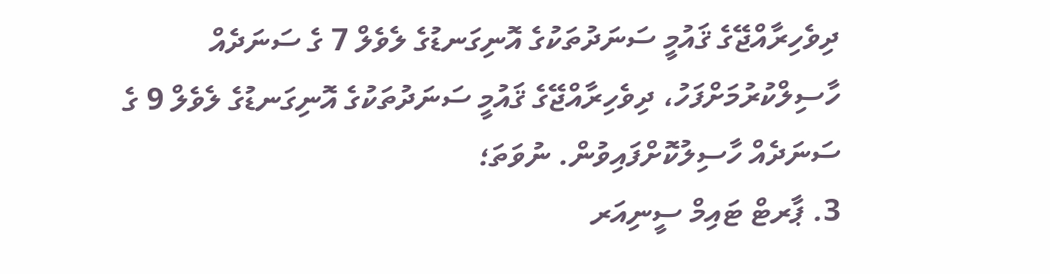ދިވެހިރާއްޖޭގެ ޤައުމީ ސަނަދުތަކުގެ އޮނިގަނޑުގެ ލެވެލް 7 ގެ ސަނަދެއް ހާސިލްކުރުމަށްފަހު، ދިވެހިރާއްޖޭގެ ޤައުމީ ސަނަދުތަކުގެ އޮނިގަނޑުގެ ލެވެލް 9 ގެ ސަނަދެއް ހާސިލުކޮށްފައިވުން. ނުވަތަ؛
3. ޕާރޓް ޓައިމް ސީނިއަރ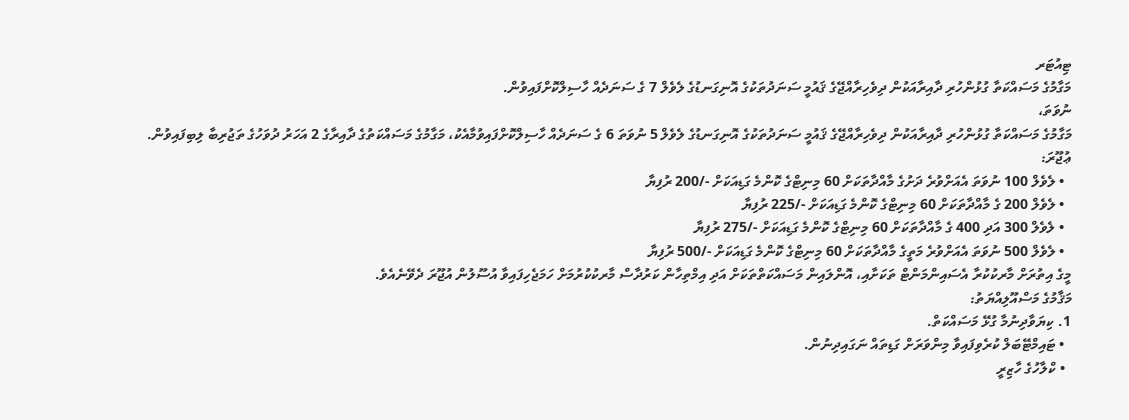ޓިއުޓަރ
މަގާމުގެ މަސައްކަތާ ގުޅުންހުރި ދާއިރާއަކުން ދިވެހިރާއްޖޭގެ ޤައުމީ ސަނަދުތަކުގެ އޮނިގަނޑުގެ ލެވެލް 7 ގެ ސަނަދެއް ހާސިލްކޮށްފައިވުން.
ނުވަތަ،
މަގާމުގެ މަސައްކަތާ ގުޅުންހުރި ދާއިރާއަކުން ދިވެހިރާއްޖޭގެ ޤައުމީ ސަނަދުތަކުގެ އޮނިގަނޑުގެ ލެވެލް 5 ނުވަތަ 6 ގެ ސަނަދެއް ހާސިލްކޮށްފައިވުމާއެކު، މަގާމުގެ މަސައްކަތުގެ ދާއިރާގެ 2 އަހަރު ދުވަހުގެ ތަޖުރިބާ ލިބިފައިވުން.
ޢުޖޫރަ:
  • ލެވެލް 100 ނުވަތަ އެއަށްވުރެ ދަށުގެ މާއްދާތަކަށް 60 މިނިޓްގެ ކޮންމެ ގަޑިއަކަށް -/200 ރުފިޔާ
  • ލެވެލް 200 ގެ މާއްދާތަކަށް 60 މިނިޓްގެ ކޮންމެ ގަޑިއަކަށް -/225 ރުފިޔާ
  • ލެވެލް 300 އަދި 400 ގެ މާއްދާތަކަށް 60 މިނިޓްގެ ކޮންމެ ގަޑިއަކަށް -/275 ރުފިޔާ
  • ލެވެލް 500 ނުވަތަ އެއަށްވުރެ މަތީގެ މާއްދާތަކަށް 60 މިނިޓްގެ ކޮންމެ ގަޑިއަކަށް -/500 ރުފިޔާ
މީގެ އިތުރަށް މާރކުކުރާ އެސައިންމަންޓް ތަކަށާއި، އޮންލައިން މަސައްކަތްތަކަށް އަދި އިމްތިހާން ކަރުދާސް މާރކުކުރުމަށް ހަމަޖެހިފައިވާ އުސޫލުން އުޖޫރަ ދެވޭނެއެވެ.
މަޤާމުގެ މަސްއޫލިއްޔަތު:
1. ކިޔަވާދިނުމާ ގުޅޭ މަސައްކަތް.
  • ޓައިމްޓޭބަލް ކުރެވިފައިވާ މިންވަރަށް ގަޑިތައް ނަގައިދިނުން.
  • ކްލާހުގެ ހާޒިރީ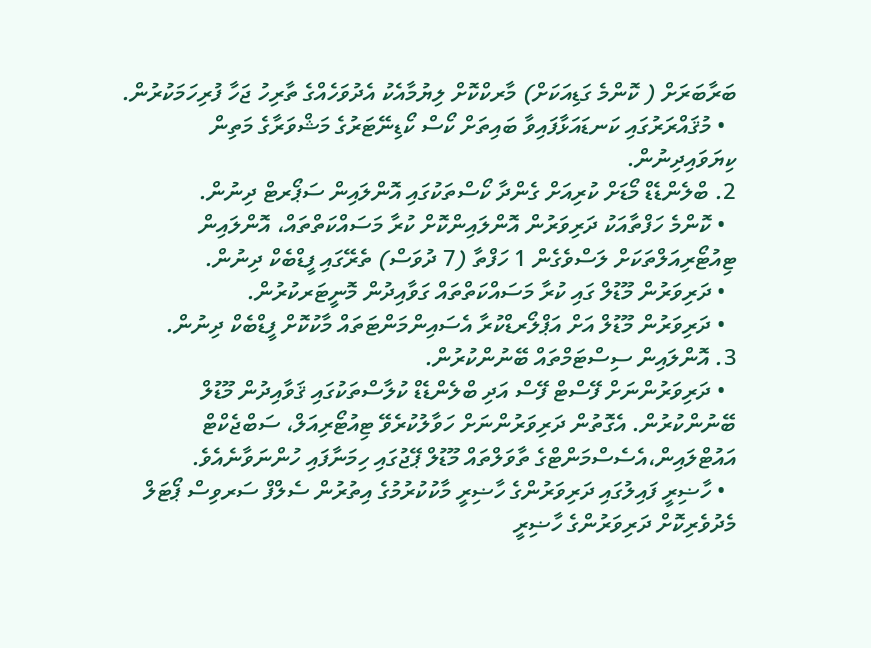ބަރާބަރަށް ( ކޮންމެ ގަޑިއަކަށް) މާރކްކޮށް ލިޔުމާއެކު އެދުވަހެއްގެ ތާރިހު ޖަހާ ފުރިހަމަކުރުން.
  • މުޤައްރަރުގައި ކަނޑައަޅާފައިވާ ބައިތަށް ކޯސް ކޯޑިނޭޓަރުގެ މަޝްވަރާގެ މަތިން ކިޔަވައިދިނުން.
2. ބްލެންޑެޑް މޯޑަށް ކުރިއަށް ގެންދާ ކޯސްތަކުގައި އޮންލައިން ސަޕޯރޓް ދިނުން.
  • ކޮންމެ ހަފްތާއަކު ދަރިވަރުން އޮންލައިންކޮށް ކުރާ މަސައްކަތްތައް، އޮންލައިން ޓިއުޓޯރިއަލްތަކަށް ލަސްވެގެން 1 ހަފްތާ (7 ދުވަސް) ތެރޭގައި ފީޑްބެކް ދިނުން.
  • ދަރިވަރުން މޫޑުލް ގައި ކުރާ މަސައްކަތްތައް ގަވާއިދުން މޮނީޓަރކުރުން.
  • ދަރިވަރުން މޫޑުލް އަށް އަޕްލޯރޑްކުރާ އެސައިންމަންޓަތައް މާކުކޮށް ފީޑްބެކް ދިނުން.
3. އޮންލައިން ސިސްޓަމްތައް ބޭނުންކުރުން.
  • ދަރިވަރުންނަށް ފޭސްޓް ފޭސް އަދި ބްލެންޑެޑް ކުލާސްތަކުގައި ޤަވާއިދުން މޫޑުލް ބޭނުންކުރުން. އެގޮތުން ދަރިވަރުންނަށް ހަވާލުކުރެވޭ ޓިއުޓޯރިއަލް، ސަބްޖެކްޓް އައުޓްލައިން،އެސެސްމަންޓްގެ ތާވަލްތައް މޫޑުލް ޕޭޖުގައި ހިމަނާފައި ހުންނަވާނެއެވެ.
  • ހާޟިރީ ފައިލުގައި ދަރިވަރުންގެ ހާޟިރީ މާކުކުރުމުގެ އިތުރުން ސެލްފް ސަރވިސް ޕޯޓަލް މެދުވެރިކޮށް ދަރިވަރުންގެ ހާޟިރީ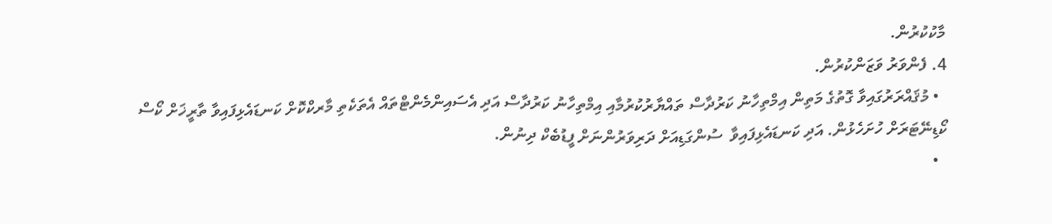މާކުކުރުން.
4. ފެންވަރު ވަޒަންކުރުން.
  • މުޤައްރަރުގައިވާ ގޮތުގެ މަތިން އިމްތިހާނު ކަރުދާސް ތައްޔާރުކުރުމާއި އިމްތިހާނު ކަރުދާސް އަދި އެސައިންމެންޓްތައް އެތަކެތި މާރކްކޮށް ކަނޑައެޅިފައިވާ ތާރީޚަށް ކޯސް ކޯޑިނޭޓަރަށް ހުށަހެޅުން. އަދި ކަނޑައެޅިފައިވާ  ސުންގަޑިއަށް ދަރިވަރުންނަށް ފީޑުބެކް ދިނުން.
  •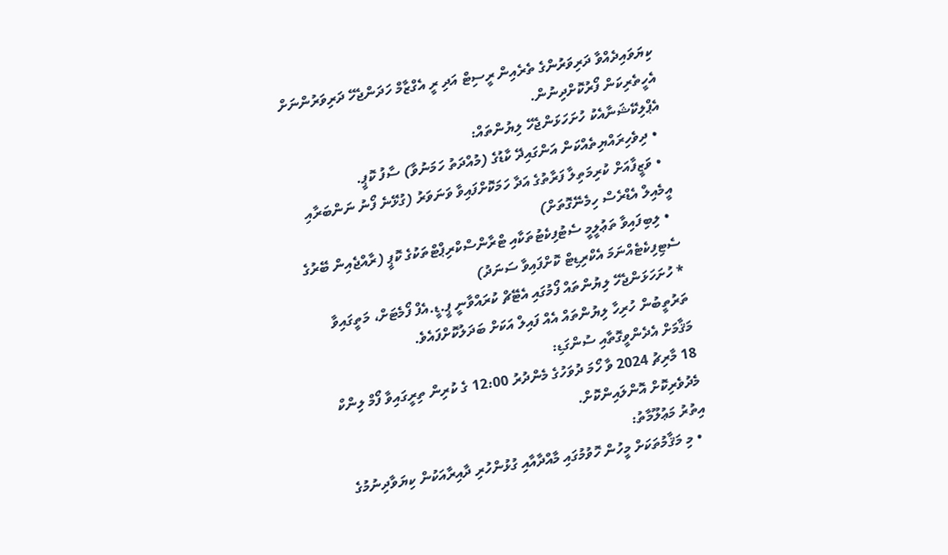ކިޔަވައިދެއްވާ ދަރިވަރުންގެ ތެރެއިން ރީސިޓް އަދި ރީ އެގްޒާމް ހަދަންޖެހޭ ދަރިވަރުންނަށް އެހީތެރިކަން ފޯރުކޮށްދިނުން.
އެޕްލިކޭޝަނާއެކު ހުށަހަޅަންޖެހޭ ލިޔުންތައް:
  • ދިވެހިރައްޔިތެއްކަން އަންގައިދޭ ކާޑުގެ (މުއްދަތު ހަމަނުވާ) ސާފު ކޮޕީ.
  • ވަޒީފާއަށް ކުރިމަތިލާ ފަރާތުގެ އަދާ ހަމަކޮށްފައިވާ ވަނަވަރު (ގުޅޭނެ ފޯނު ނަންބަރާއި އީމެއިލް އެޑްރެސް ހިމެނޭގޮތަށް)
  • ލިބިފައިވާ ތަޢުލީމީ ސެޓުފިކެޓުތަކާއި ޓްރާންސްކްރިޕްޓްތަކުގެ ކޮޕީ (ރާއްޖެއިން ބޭރުގެ ސެޓިފިކެޓެއްނަމަ އެކްރިޑިޓް ކޮށްފައިވާ ސަނަދު)
* ހުށަހަޅަންޖެހޭ ލިޔުންތައް ފޯމުގައި އެޓޭޗް ކުރައްވާނީ ޕީ.ޑީ.އެފް ފޯމެޓަށް، މަތީގައިވާ ތަރުތީބުން ހުރިހާ ލިޔުންތައް އެއް ފައިލް އަކަށް ބަދަލުކޮށްފައެވެ.
މަޤާމަށް އެދެންވީގޮތާއި ސުންގަޑި:
18 މާރިޗު 2024 ވާ ހޯމަ ދުވަހުގެ މެންދުރު 12:00 ގެ ކުރިން ތިރީގައިވާ ފޯމް ލިންކް މެދުވެރިކޮށް އޮންލައިންކޮށް.
އިތުރު މަޢުލޫމާތު:
  • މި މަޤާމުތަކަށް މީހުން ހޮވުމުގައި މާއްދާއާއި ގުޅުންހުރި ދާއިރާއަކުން ކިޔަވާދިނުމުގެ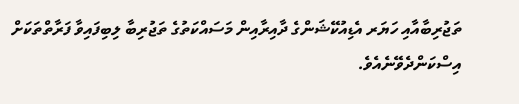ތަޖުރިބާއާއި ހަޔަރ އެޑިއުކޭޝަންގެ ދާއިރާއިން މަސައްކަތުގެ ތަޖުރިބާ ލިބިފައިވާ ފަރާތްތަކަށް އިސްކަންދެވޭނެއެވެ.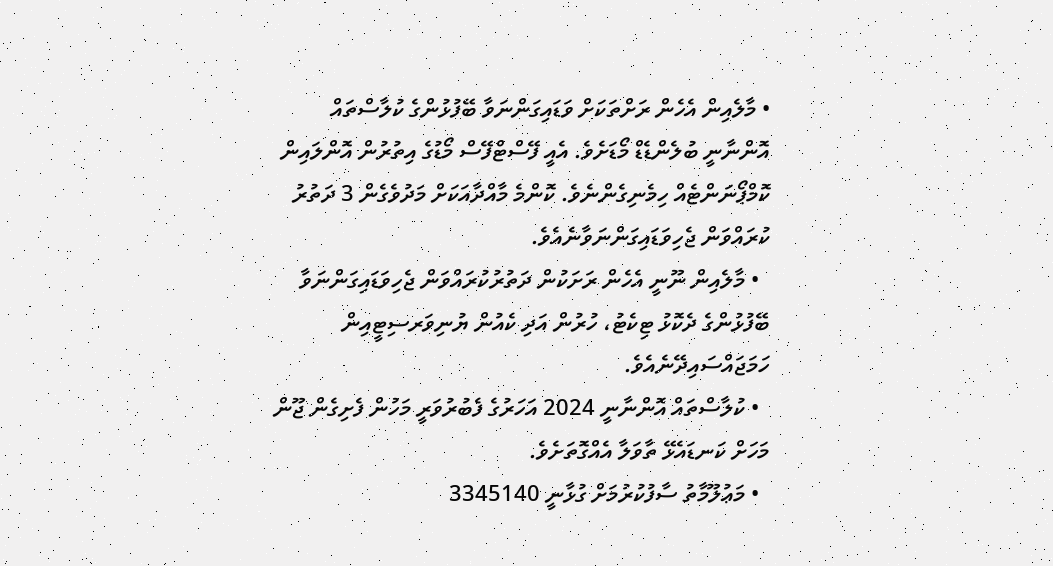• މާލެއިން އެހެން ރަށްތަކަށް ވަޑައިގަންނަވާ ބޭފުޅުންގެ ކުލާސްތައް އޮންނާނީ ބުލެންޑެޑް މޯޑަށެވެ. އެއީ ފޭސްޓްފޭސް މޯޑުގެ އިތުރުން އޮންލައިން ކޮމްޕޯނަންޓެއް ހިމެނިގެންނެވެ. ކޮންމެ މާއްދާއަކަށް މަދުވެގެން 3 ދަތުރު ކުރައްވަން ޖެހިވަޑައިގަންނަވާނެއެވެ.
  • މާލެއިން ނޫނީ އެހެން ރަށަކުން ދަތުރުކުރައްވަން ޖެހިވަޑައިގަންނަވާ ބޭފުޅުންގެ ދެކޮޅު ޓިކެޓު، ހުރުން އަދި ކެއުން ޔުނިވަރސިޓީއިން ހަމަޖައްސައިދޭނެއެވެ.
  • ކުލާސްތައް އޮންނާނީ 2024 އަހަރުގެ ފެބުރުވަރީ މަހުން ފެށިގެން ޖޫން މަހަށް ކަނޑައެޅޭ ތާވަލާ އެއްގޮތަށެވެ.
  • މަޢުލޫމާތު ސާފުކުރުމަށް ގުޅާނީ 3345140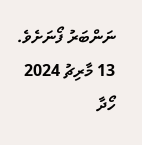ނަންބަރު ފޯނަށެވެ.
13 މާރިޗު 2024
ހޯދާ